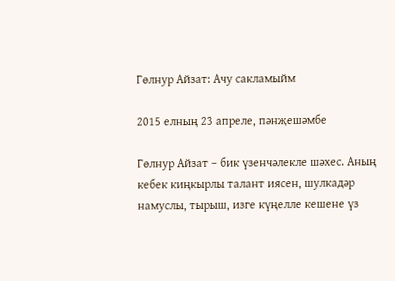Гөлнур Айзат: Ачу сакламыйм

2015 елның 23 апреле, пәнҗешәмбе

Гөлнур Айзат – бик үзенчәлекле шәхес. Аның кебек киңкырлы талант иясен, шулкадәр намуслы, тырыш, изге күңелле кешене үз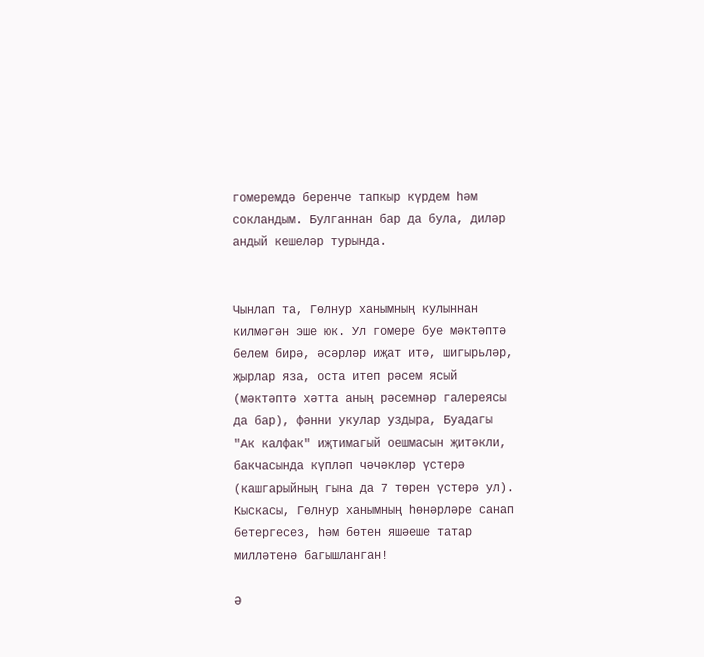гомеремдә беренче тапкыр күрдем һәм сокландым. Булганнан бар да була, диләр андый кешеләр турында.


Чынлап та, Гөлнур ханымның кулыннан килмәгән эше юк. Ул гомере буе мәктәптә белем бирә, әсәрләр иҗат итә, шигырьләр, җырлар яза, оста итеп рәсем ясый (мәктәптә хәтта аның рәсемнәр галереясы да бар), фәнни укулар уздыра, Буадагы "Ак калфак" иҗтимагый оешмасын җитәкли, бакчасында күпләп чәчәкләр үстерә (кашгарыйның гына да 7 төрен үстерә ул). Кыскасы, Гөлнур ханымның һөнәрләре санап бетергесез, һәм бөтен яшәеше татар милләтенә багышланган!

Ә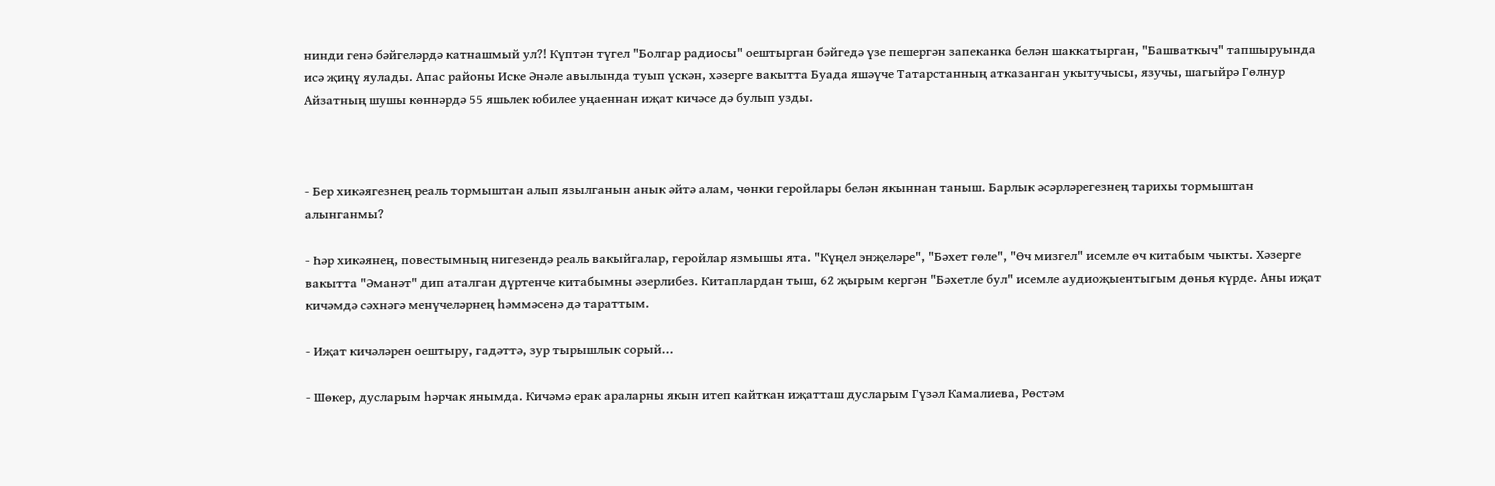нинди генә бәйгеләрдә катнашмый ул?! Күптән түгел "Болгар радиосы" оештырган бәйгедә үзе пешергән запеканка белән шаккатырган, "Башваткыч" тапшыруында исә җиңү яулады. Апас районы Иске Әнәле авылында туып үскән, хәзерге вакытта Буада яшәүче Татарстанның атказанган укытучысы, язучы, шагыйрә Гөлнур Айзатның шушы көннәрдә 55 яшьлек юбилее уңаеннан иҗат кичәсе дә булып узды.



- Бер хикәягезнең реаль тормыштан алып язылганын анык әйтә алам, чөнки геройлары белән якыннан таныш. Барлык әсәрләрегезнең тарихы тормыштан алынганмы?

- Һәр хикәянең, повестымның нигезендә реаль вакыйгалар, геройлар язмышы ята. "Күңел энҗеләре", "Бәхет гөле", "Өч мизгел" исемле өч китабым чыкты. Хәзерге вакытта "Әманәт" дип аталган дүртенче китабымны әзерлибез. Китаплардан тыш, 62 җырым кергән "Бәхетле бул" исемле аудиоҗыентыгым дөнья күрде. Аны иҗат кичәмдә сәхнәгә менүчеләрнең һәммәсенә дә тараттым.

- Иҗат кичәләрен оештыру, гадәттә, зур тырышлык сорый...

- Шөкер, дусларым һәрчак янымда. Кичәмә ерак араларны якын итеп кайткан иҗатташ дусларым Гүзәл Камалиева, Рөстәм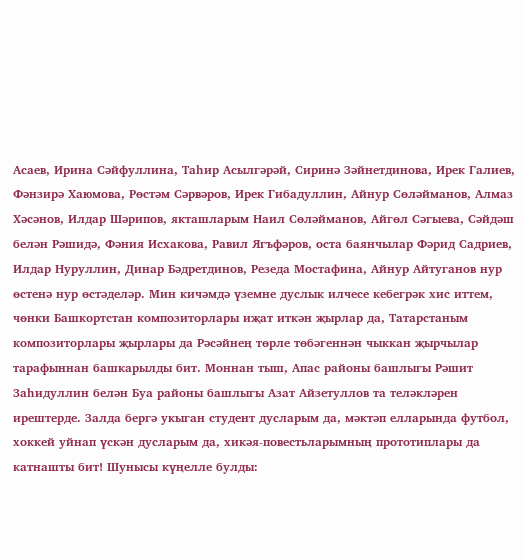Асаев, Ирина Сәйфуллина, Таһир Асылгәрәй, Сиринә Зәйнетдинова, Ирек Галиев, Фәнзирә Хаюмова, Рөстәм Сәрвәров, Ирек Гибадуллин, Айнур Сөләйманов, Алмаз Хәсәнов, Илдар Шәрипов, якташларым Наил Сөләйманов, Айгөл Сәгыева, Сәйдәш белән Рәшидә, Фәния Исхакова, Равил Ягъфәров, оста баянчылар Фәрид Садриев, Илдар Нуруллин, Динар Бәдретдинов, Резеда Мостафина, Айнур Айтуганов нур өстенә нур өстәделәр. Мин кичәмдә үземне дуслык илчесе кебегрәк хис иттем, чөнки Башкортстан композиторлары иҗат иткән җырлар да, Татарстаным композиторлары җырлары да Рәсәйнең төрле төбәгеннән чыккан җырчылар тарафыннан башкарылды бит. Моннан тыш, Апас районы башлыгы Рәшит Заһидуллин белән Буа районы башлыгы Азат Айзетуллов та теләкләрен ирештерде. Залда бергә укыган студент дусларым да, мәктәп елларында футбол, хоккей уйнап үскән дусларым да, хикәя-повестьларымның прототиплары да катнашты бит! Шунысы күңелле булды: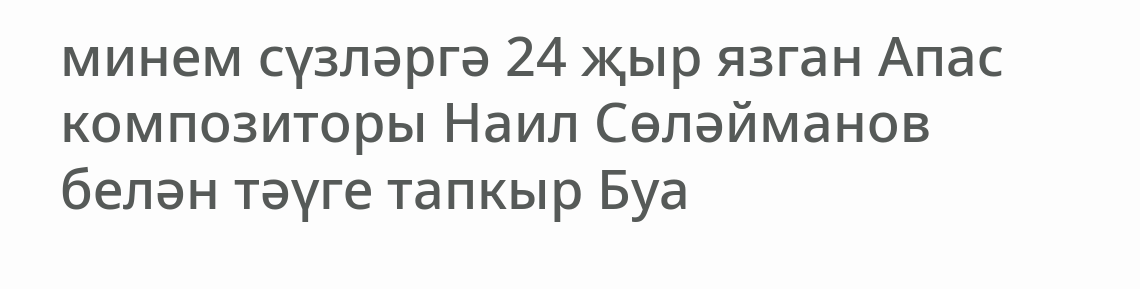минем сүзләргә 24 җыр язган Апас композиторы Наил Сөләйманов белән тәүге тапкыр Буа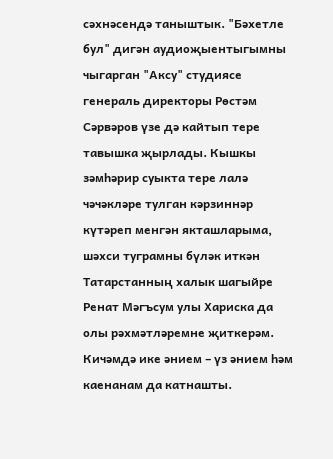сәхнәсендә таныштык. "Бәхетле бул" дигән аудиоҗыентыгымны чыгарган "Аксу" студиясе генераль директоры Рөстәм Сәрвәров үзе дә кайтып тере тавышка җырлады. Кышкы зәмһәрир суыкта тере лалә чәчәкләре тулган кәрзиннәр күтәреп менгән якташларыма, шәхси туграмны бүләк иткән Татарстанның халык шагыйре Ренат Мәгъсум улы Хариска да олы рәхмәтләремне җиткерәм. Кичәмдә ике әнием – үз әнием һәм каенанам да катнашты.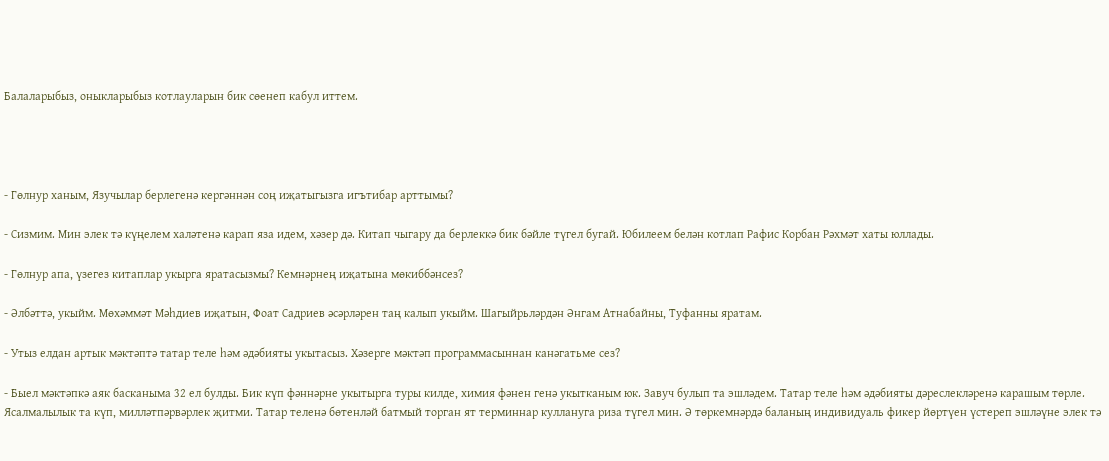Балаларыбыз, оныкларыбыз котлауларын бик сөенеп кабул иттем.




- Гөлнур ханым, Язучылар берлегенә кергәннән соң иҗатыгызга игътибар арттымы?

- Сизмим. Мин элек тә күңелем халәтенә карап яза идем, хәзер дә. Китап чыгару да берлеккә бик бәйле түгел бугай. Юбилеем белән котлап Рафис Корбан Рәхмәт хаты юллады.

- Гөлнур апа, үзегез китаплар укырга яратасызмы? Кемнәрнең иҗатына мөкиббәнсез?

- Әлбәттә, укыйм. Мөхәммәт Мәһдиев иҗатын, Фоат Садриев әсәрләрен таң калып укыйм. Шагыйрьләрдән Әнгам Атнабайны, Туфанны яратам.

- Утыз елдан артык мәктәптә татар теле һәм әдәбияты укытасыз. Хәзерге мәктәп программасыннан канәгатьме сез?

- Быел мәктәпкә аяк басканыма 32 ел булды. Бик күп фәннәрне укытырга туры килде, химия фәнен генә укытканым юк. Завуч булып та эшләдем. Татар теле һәм әдәбияты дәреслекләренә карашым төрле. Ясалмалылык та күп, милләтпәрвәрлек җитми. Татар теленә бөтенләй батмый торган ят терминнар куллануга риза түгел мин. Ә төркемнәрдә баланың индивидуаль фикер йөртүен үстереп эшләүне элек тә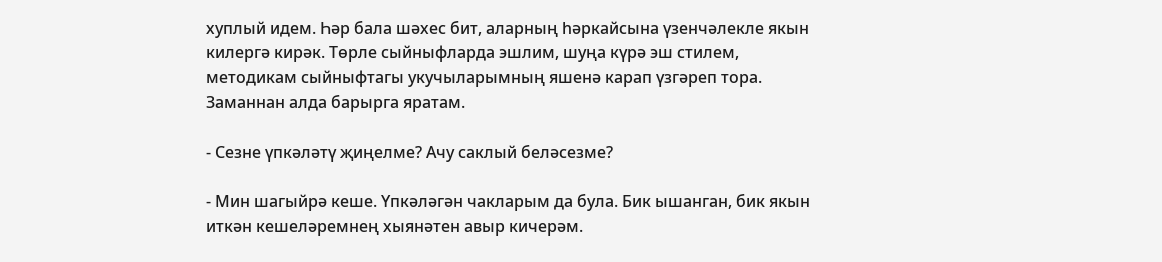хуплый идем. Һәр бала шәхес бит, аларның һәркайсына үзенчәлекле якын килергә кирәк. Төрле сыйныфларда эшлим, шуңа күрә эш стилем, методикам сыйныфтагы укучыларымның яшенә карап үзгәреп тора. Заманнан алда барырга яратам.

- Сезне үпкәләтү җиңелме? Ачу саклый беләсезме?

- Мин шагыйрә кеше. Үпкәләгән чакларым да була. Бик ышанган, бик якын иткән кешеләремнең хыянәтен авыр кичерәм.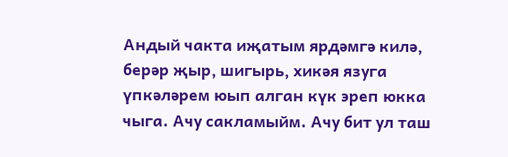Андый чакта иҗатым ярдәмгә килә, берәр җыр, шигырь, хикәя язуга үпкәләрем юып алган күк эреп юкка чыга. Ачу сакламыйм. Ачу бит ул таш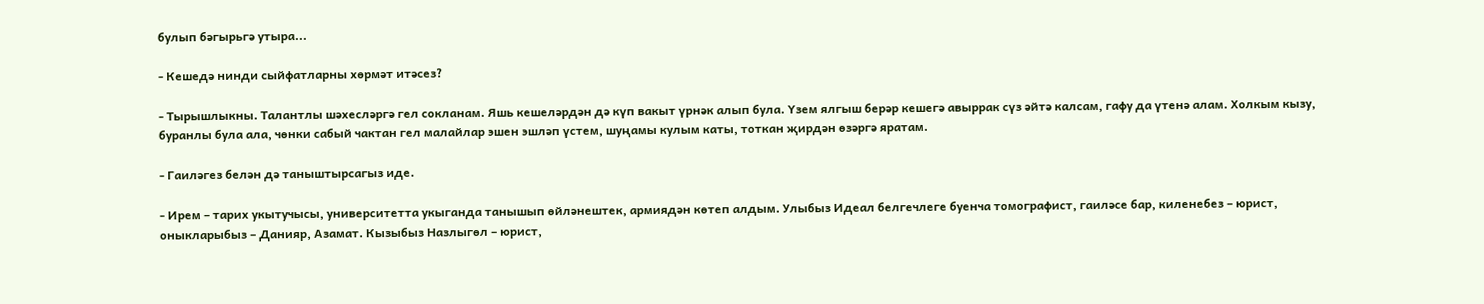булып бәгырьгә утыра...

- Кешедә нинди сыйфатларны хөрмәт итәсез?

- Тырышлыкны. Талантлы шәхесләргә гел сокланам. Яшь кешеләрдән дә күп вакыт үрнәк алып була. Үзем ялгыш берәр кешегә авыррак сүз әйтә калсам, гафу да үтенә алам. Холкым кызу, буранлы була ала, чөнки сабый чактан гел малайлар эшен эшләп үстем, шуңамы кулым каты, тоткан җирдән өзәргә яратам.

- Гаиләгез белән дә таныштырсагыз иде.

- Ирем – тарих укытучысы, университетта укыганда танышып өйләнештек, армиядән көтеп алдым. Улыбыз Идеал белгечлеге буенча томографист, гаиләсе бар, киленебез – юрист, оныкларыбыз – Данияр, Азамат. Кызыбыз Назлыгөл – юрист,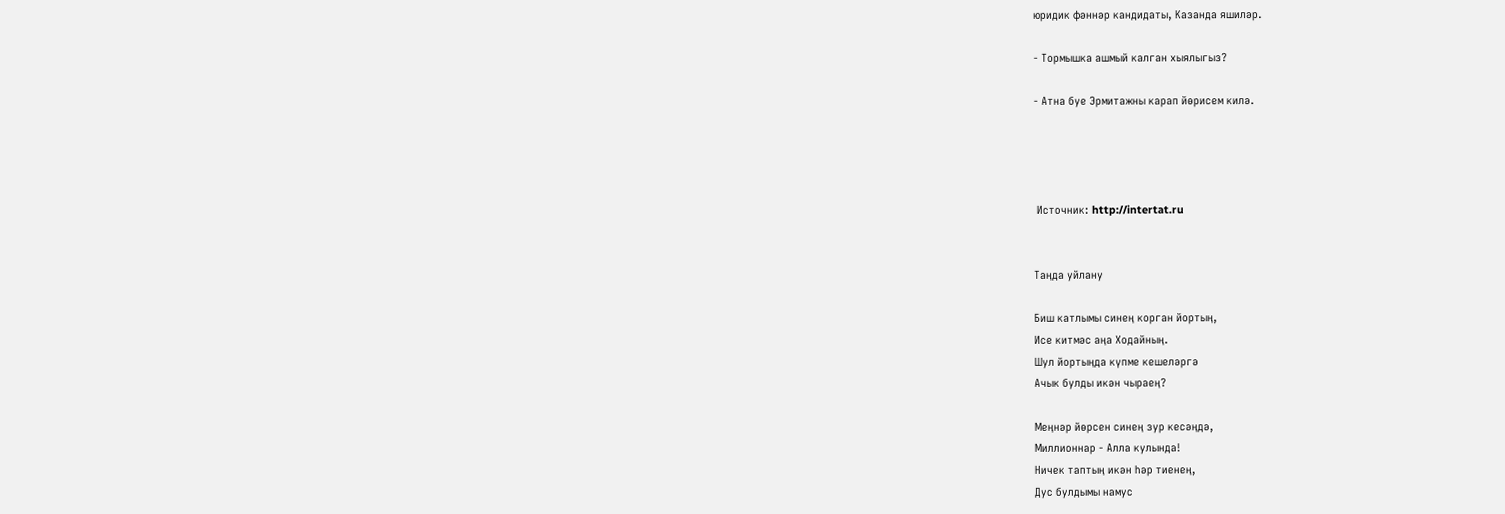юридик фәннәр кандидаты, Казанда яшиләр.

- Тормышка ашмый калган хыялыгыз?

- Атна буе Эрмитажны карап йөрисем килә.




 Источник: http://intertat.ru


Таңда уйлану

Биш катлымы синең корган йортың,
Исе китмәс аңа Ходайның.
Шул йортыңда күпме кешеләргә
Ачык булды икән чыраең?

Меңнәр йөрсен синең зур кесәңдә,
Миллионнар - Алла кулында!
Ничек таптың икән һәр тиенең,
Дус булдымы намус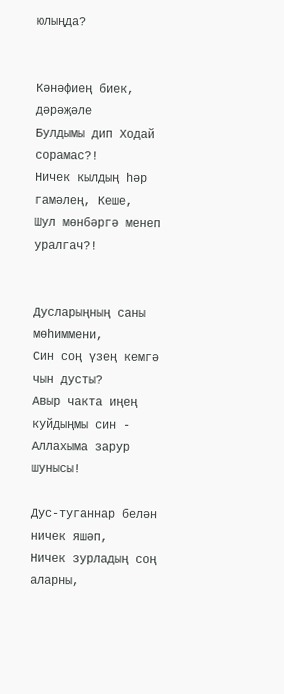юлыңда?


Кәнәфиең биек, дәрәҗәле
Булдымы дип Ходай сорамас?!
Ничек кылдың һәр гамәлең, Кеше,
Шул мөнбәргә менеп уралгач?!


Дусларыңның саны мөһиммени,
Син соң үзең кемгә чын дусты?
Авыр чакта иңең куйдыңмы син -
Аллахыма зарур шунысы!

Дус-туганнар белән ничек яшәп,
Ничек зурладың соң аларны,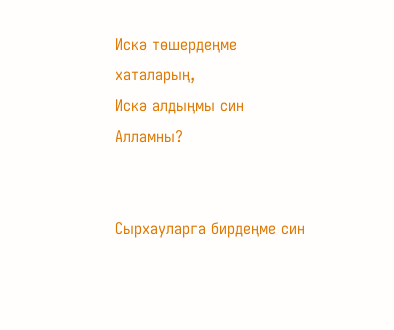Искә төшердеңме хаталарың,
Искә алдыңмы син Алламны?


Сырхауларга бирдеңме син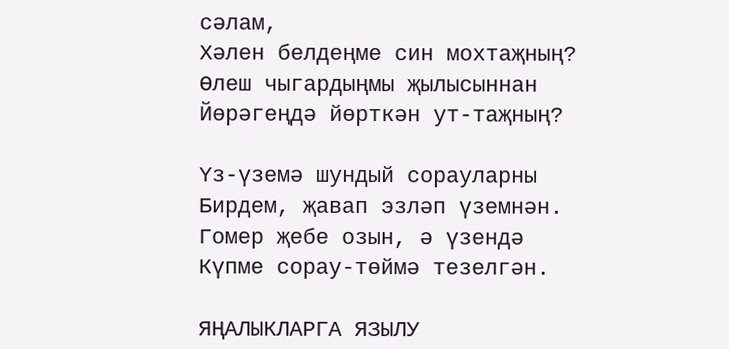сәлам,
Хәлен белдеңме син мохтаҗның?
Өлеш чыгардыңмы җылысыннан
Йөрәгеңдә йөрткән ут-таҗның?

Үз-үземә шундый сорауларны
Бирдем, җавап эзләп үземнән.
Гомер җебе озын, ә үзендә
Күпме сорау-төймә тезелгән.

ЯҢАЛЫКЛАРГА ЯЗЫЛУ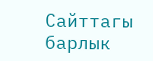Сайттагы барлык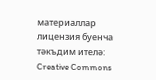материаллар лицензия буенча тәкъдим ителә:
Creative Commons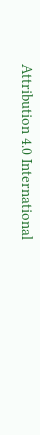Attribution 4.0 International